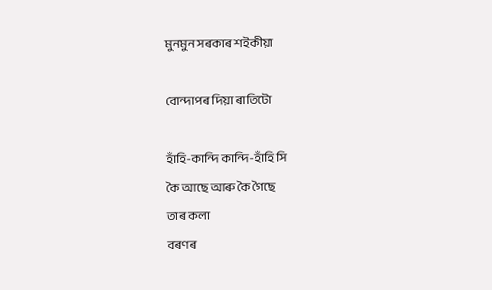মুনমুন সৰকাৰ শইকীয়া

বোন্দাপৰ দিয়া ৰাতিটো

হাঁহি-কান্দি কান্দি-হাঁহি সি
কৈ আছে আৰু কৈ গৈছে
তাৰ কলা
বৰণৰ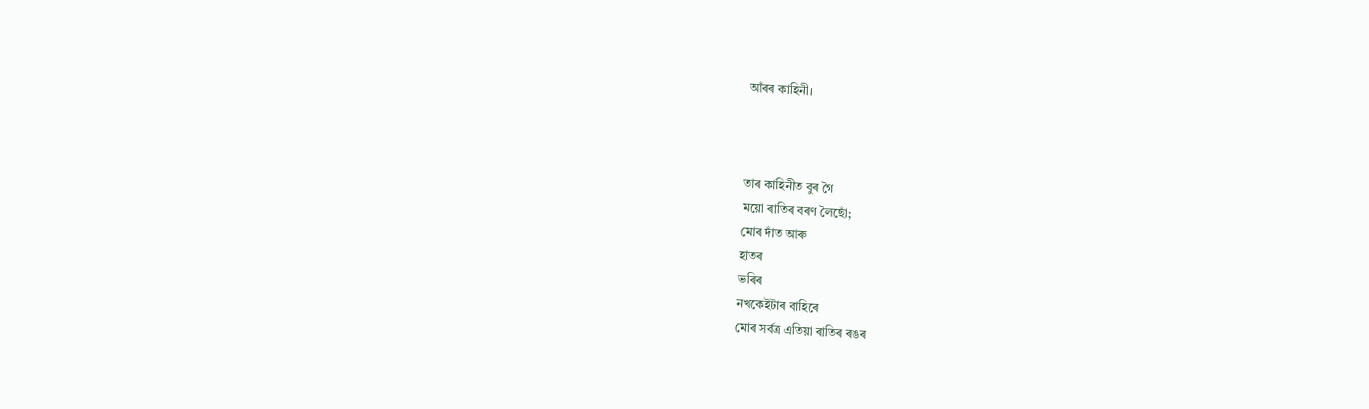আঁৰৰ কাহিনী।



তাৰ কাহিনীত বুৰ গৈ
ময়ো ৰাতিৰ বৰণ লৈছোঁ;
মোৰ দাঁত আৰু
হাতৰ
ভৰিৰ
নখকেইটাৰ বাহিৰে
মোৰ সৰ্বত্ৰ এতিয়া ৰাতিৰ ৰঙৰ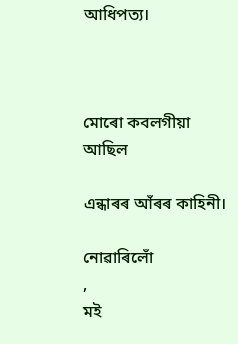আধিপত্য।



মোৰো কবলগীয়া
আছিল

এন্ধাৰৰ আঁৰৰ কাহিনী।

নোৱাৰিলোঁ
,
মই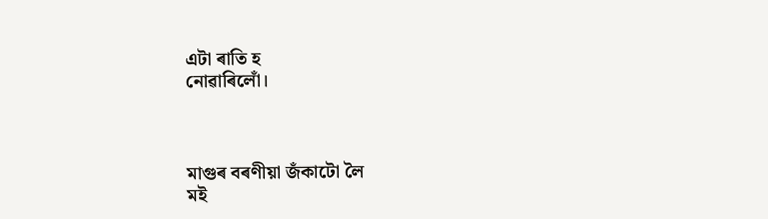এটা ৰাতি হ
নোৱাৰিলোঁ।



মাগুৰ বৰণীয়া জঁকাটো লৈ
মই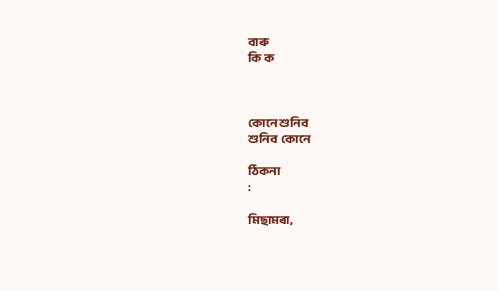বাৰু
কি ক



কোনে শুনিব
শুনিব  কোনে

ঠিকনা
:

মিছামৰা,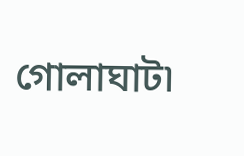গোলাঘাট৷